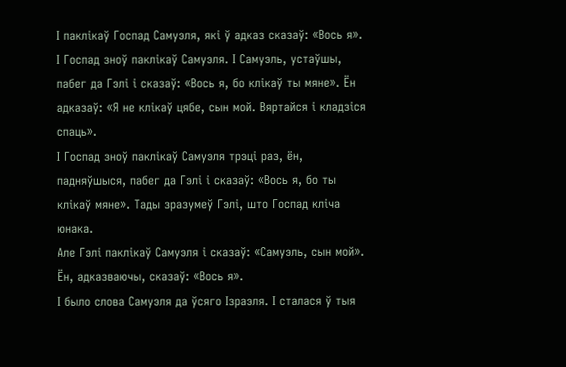І паклікаў Госпад Самуэля, які ў адказ сказаў: «Вось я».
І Госпад зноў паклікаў Самуэля. І Самуэль, устаўшы, пабег да Гэлі і сказаў: «Вось я, бо клікаў ты мяне». Ён адказаў: «Я не клікаў цябе, сын мой. Вяртайся і кладзіся спаць».
І Госпад зноў паклікаў Самуэля трэці раз, ён, падняўшыся, пабег да Гэлі і сказаў: «Вось я, бо ты клікаў мяне». Тады зразумеў Гэлі, што Госпад кліча юнака.
Але Гэлі паклікаў Самуэля і сказаў: «Самуэль, сын мой». Ён, адказваючы, сказаў: «Вось я».
І было слова Самуэля да ўсяго Ізраэля. І сталася ў тыя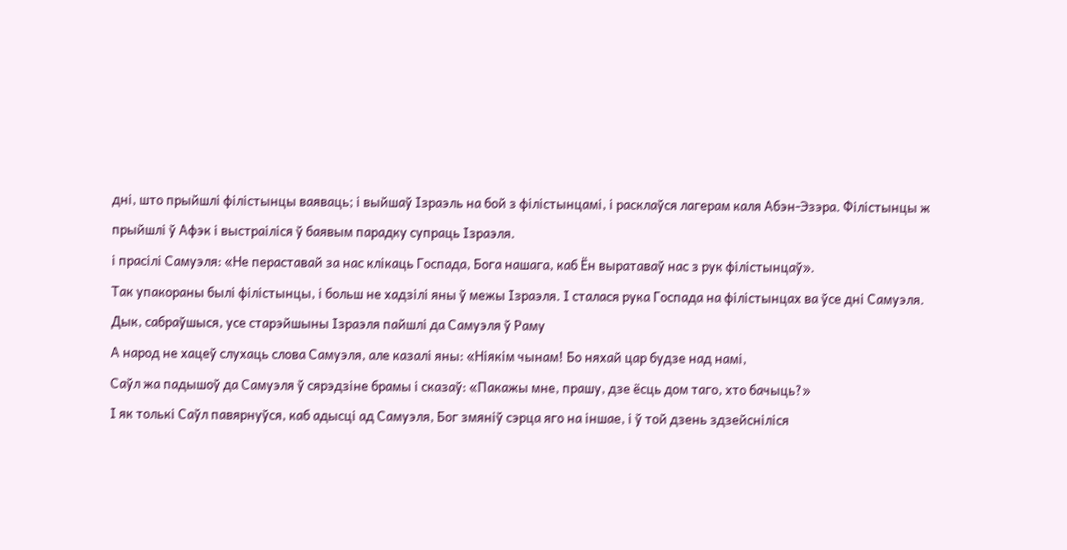дні, што прыйшлі філістынцы ваяваць; і выйшаў Ізраэль на бой з філістынцамі, і расклаўся лагерам каля Абэн-Эзэра. Філістынцы ж прыйшлі ў Афэк і выстраіліся ў баявым парадку супраць Ізраэля.
і прасілі Самуэля: «Не пераставай за нас клікаць Госпада, Бога нашага, каб Ён выратаваў нас з рук філістынцаў».
Так упакораны былі філістынцы, і больш не хадзілі яны ў межы Ізраэля. І сталася рука Госпада на філістынцах ва ўсе дні Самуэля.
Дык, сабраўшыся, усе старэйшыны Ізраэля пайшлі да Самуэля ў Раму
А народ не хацеў слухаць слова Самуэля, але казалі яны: «Ніякім чынам! Бо няхай цар будзе над намі,
Саўл жа падышоў да Самуэля ў сярэдзіне брамы і сказаў: «Пакажы мне, прашу, дзе ёсць дом таго, хто бачыць?»
І як толькі Саўл павярнуўся, каб адысці ад Самуэля, Бог змяніў сэрца яго на іншае, і ў той дзень здзейсніліся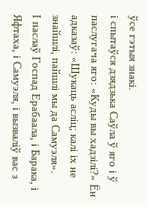ўсе гэтыя знакі.
і спытаўся дзядзька Саўла ў яго і ў паслугача яго: «Куды вы хадзілі?» Ён адказаў: «Шукаць асліц; калі іх не знайшлі, пайшлі мы да Самуэля».
І паслаў Госпад Ерабаала, і Барака, і Яфтаха, і Самуэля, і вызваліў вас з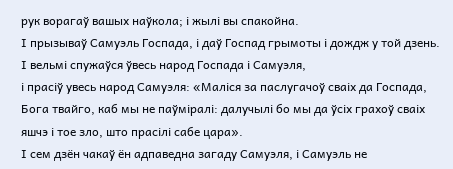рук ворагаў вашых наўкола; і жылі вы спакойна.
І прызываў Самуэль Госпада, і даў Госпад грымоты і дождж у той дзень. І вельмі спужаўся ўвесь народ Госпада і Самуэля,
і прасіў увесь народ Самуэля: «Маліся за паслугачоў сваіх да Госпада, Бога твайго, каб мы не паўміралі: далучылі бо мы да ўсіх грахоў сваіх яшчэ і тое зло, што прасілі сабе цара».
І сем дзён чакаў ён адпаведна загаду Самуэля, і Самуэль не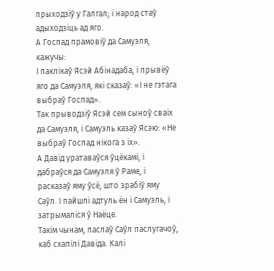прыходзіў у Галгал; і народ стаў адыходзіць ад яго.
А Госпад прамовіў да Самуэля, кажучы:
І паклікаў Ясэй Абінадаба, і прывёў яго да Самуэля, які сказаў: «І не гэтага выбраў Госпад».
Так прыводзіў Ясэй сем сыноў сваіх да Самуэля, і Самуэль казаў Ясэю: «Не выбраў Госпад нікога з іх».
А Давід уратаваўся ўцёкамі, і дабраўся да Самуэля ў Раме, і расказаў яму ўсё, што зрабіў яму Саўл. І пайшлі адтуль ён і Самуэль, і затрымаліся ў Наёце.
Такім чынам, паслаў Саўл паслугачоў, каб схапілі Давіда. Калі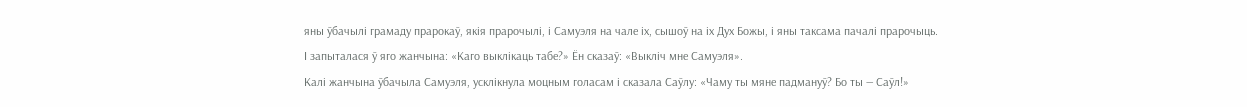яны ўбачылі грамаду прарокаў, якія прарочылі, і Самуэля на чале іх, сышоў на іх Дух Божы, і яны таксама пачалі прарочыць.
І запыталася ў яго жанчына: «Каго выклікаць табе?» Ён сказаў: «Выкліч мне Самуэля».
Калі жанчына ўбачыла Самуэля, усклікнула моцным голасам і сказала Саўлу: «Чаму ты мяне падмануў? Бо ты — Саўл!»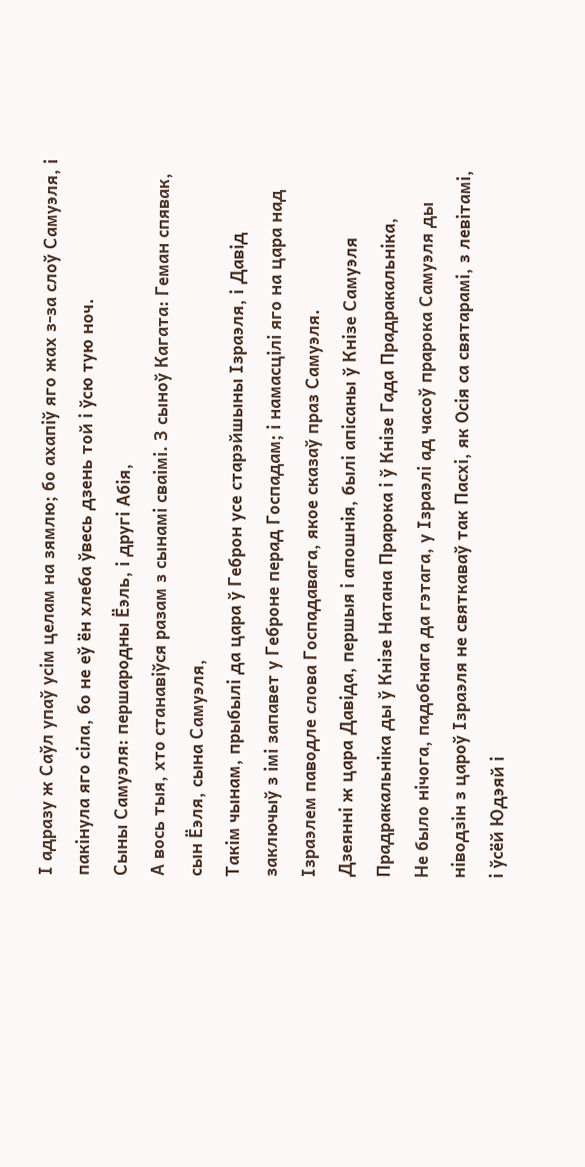І адразу ж Саўл упаў усім целам на зямлю; бо ахапіў яго жах з-за слоў Самуэля, і пакінула яго сіла, бо не еў ён хлеба ўвесь дзень той і ўсю тую ноч.
Сыны Самуэля: першародны Ёэль, і другі Абія,
А вось тыя, хто станавіўся разам з сынамі сваімі. З сыноў Кагата: Геман спявак, сын Ёэля, сына Самуэля,
Такім чынам, прыбылі да цара ў Геброн усе старэйшыны Ізраэля, і Давід заключыў з імі запавет у Геброне перад Госпадам; і намасцілі яго на цара над Ізраэлем паводле слова Госпадавага, якое сказаў праз Самуэля.
Дзеянні ж цара Давіда, першыя і апошнія, былі апісаны ў Кнізе Самуэля Прадракальніка ды ў Кнізе Натана Прарока і ў Кнізе Гада Прадракальніка,
Не было нічога, падобнага да гэтага, у Ізраэлі ад часоў прарока Самуэля ды ніводзін з цароў Ізраэля не святкаваў так Пасхі, як Осія са святарамі, з левітамі, і ўсёй Юдэяй і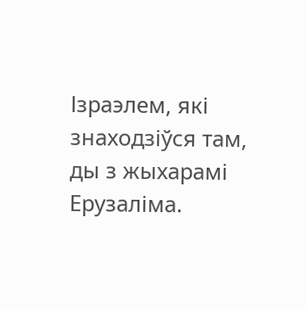Ізраэлем, які знаходзіўся там, ды з жыхарамі Ерузаліма.